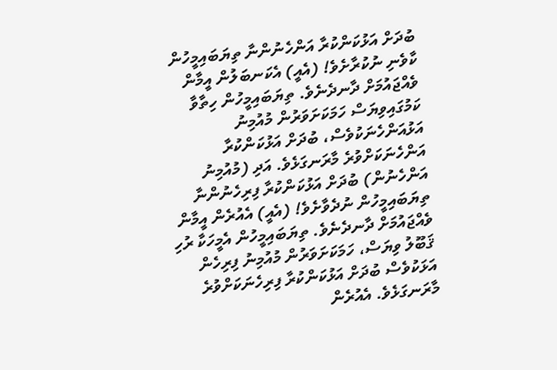ބުދަށް އަޅުކަންކުރާ އަންހެނުންނާ ތިޔަބައިމީހުން ކާވެނި ނުކުރާށެވެ! (އެއީ) އެކަނބަލުން އީމާން ވެއްޖައުމަށް ދާނދެނެވެ. ތިޔަބައިމީހުން ހިތާވާ ކަމުގައިވިޔަސް ހަމަކަށަވަރުން މުއުމިނު އަޅުއަންހެނަކުވެސް، ބުދަށް އަޅުކަންކުރާ އަންހެނަކަށްވުރެ މާރަނގަޅެވެ. އަދި (މުއުމިނު އަންހެނުން) ބުދަށް އަޅުކަންކުރާ ފިރިހެނުންނާ ތިޔަބައިމީހުން ނުދެވާށެވެ! (އެއީ) އެއުރެން އީމާން ވެއްޖައުމަށް ދާނދެނެވެ. ތިޔަބައިމީހުން އެމީހަކާ ރުހި ޤަބޫލު ވިޔަސް، ހަމަކަށަވަރުން މުއުމިނު ފިރިހެން އަޅަކުވެސް ބުދަށް އަޅުކަންކުރާ ފިރިހެނަކަށްވުރެ މާރަނގަޅެވެ. އެއުރެން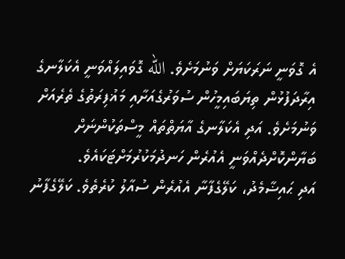އެ ގޮވަނީ ނަރަކަޔަށް ވަނުމަށެވެ. الله ގޮވައިލައްވަނީ އެކަލާނގެ އިރާދަފުޅުން ތިޔަބައިމީހުން ސުވަރުގެއަށާއި މަޣުފިރަތުގެ ތެރެއަށް ވަނުމަށެވެ. އަދި އެކަލާނގެ އާޔަތްތައް މީސްތަކުންނަށް ބަޔާންކޮށްދެއްވަނީ އެއުރެން ހަނދުމަކުރުމަށްޓަކައެވެ.
އަދި ޙައިޟާމެދު، ކަލޭގެފާނާ އެއުރެން ސުއާލު ކުރެތެވެ. ކަލޭގެފާނު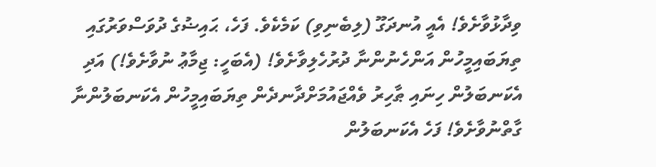ވިދާޅުވާށެވެ! އެއީ އުނދަގޫ (ލިބެނިވި) ކަމެކެވެ. ފަހެ، ޙައިޟުގެ ދުވަސްވަރުގައި ތިޔަބައިމީހުން އަންހެނުންނާ ދުރުހެލިވާށެވެ! (އެބަހީ: ޖިމާޢު ނުވާށެވެ!) އަދި އެކަނބަލުން ހިނައި ޠާހިރު ވެއްޖައުމަށްދާނދެން ތިޔަބައިމީހުން އެކަނބަލުންނާ ގާތްނުވާށެވެ! ފަހެ އެކަނބަލުން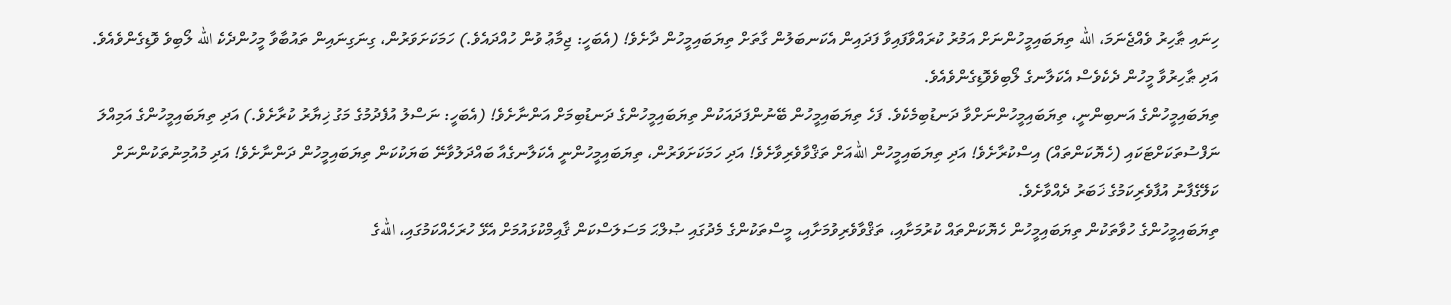ހިނައި ޠާހިރު ވެއްޖެނަމަ، الله ތިޔަބައިމީހުންނަށް އަމުރު ކުރައްވާފައިވާ ފަދައިން އެކަނބަލުން ގާތަށް ތިޔަބައިމީހުން ދާށެވެ! (އެބަހީ: ޖިމާޢު ވުން ހުއްދައެވެ.) ހަމަކަށަވަރުން، ގިނަގިނައިން ތައުބާވާ މީހުންދެކެ الله ލޯބިވެ ވޮޑިގެންވެއެވެ. އަދި ޠާހިރުވާ މީހުން ދެކެވެސް އެކަލާނގެ ލޯބިވެވޮޑިގެންވެއެވެ.
ތިޔަބައިމީހުންގެ އަނބިންނީ، ތިޔަބައިމީހުންނަށްވާ ދަނޑުބިމެކެވެ. ފަހެ ތިޔަބައިމީހުން ބޭނުންފަދައަކުން ތިޔަބައިމީހުންގެ ދަނޑުބިމަށް އަންނާށެވެ! (އެބަހީ: ނަސްލު އުފެދުމުގެ މަގު ޚިޔާރު ކުރާށެވެ.) އަދި ތިޔަބައިމީހުންގެ އަމިއްލަ ނަފްސުތަކަށްޓަކައި (ހެޔޮކަންތައް) އިސްކުރާށެވެ! އަދި ތިޔަބައިމީހުން اللهއަށް ތަޤްވާވެރިވާށެވެ! އަދި ހަމަކަށަވަރުން، ތިޔަބައިމީހުންނީ އެކަލާނގެއާ ބައްދަލުވާނޭ ބަޔަކުކަން ތިޔަބައިމީހުން ދަންނާށެވެ! އަދި މުއުމިނުތަކުންނަށް ކަލޭގެފާނު އުފާވެރިކަމުގެ ޚަބަރު ދެއްވާށެވެ.
ތިޔަބައިމީހުންގެ ހުވާތަކުން ތިޔަބައިމީހުން ހެޔޮކަންތައް ކުރުމަށާއި، ތަޤްވާވެރިވުމަށާއި، މީސްތަކުންގެ މެދުގައި ޞުލްޙަ މަސަލަސްކަން ޤާއިމްކުޅައުމަށް އެޅޭ ހުރަހެއްކަމުގައި، اللهގެ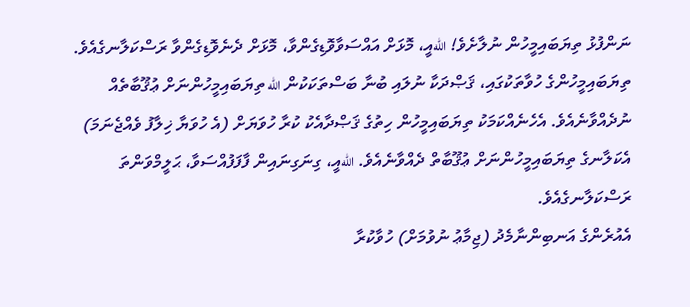ނަންފުޅު ތިޔަބައިމީހުން ނުލާށެވެ! اللهއީ، މޮޅަށް އައްސަވާވޮޑިގެންވާ، މޮޅަށް ދެނެވޮޑިގެންވާ ރަސްކަލާނގެއެވެ.
ތިޔަބައިމީހުންގެ ހުވާތަކުގައި، ޤަޞްދަކާ ނުލައި ބުނާ ބަސްތަކަކުން الله ތިޔަބައިމީހުންނަށް ޢުޤޫބާތެއް ނުދެއްވާނެއެވެ. އެހެނެއްކަމަކު ތިޔަބައިމީހުން ހިތުގެ ޤަޞްދާއެކު ކުރާ ހުވަޔަށް (އެ ހުވަޔާ ޚިލާފު ވެއްޖެނަމަ) އެކަލާނގެ ތިޔަބައިމީހުންނަށް ޢުޤޫބާތް ދެއްވާނެއެވެ. اللهއީ، ގިނަގިނައިން ފާފަފުއްސަވާ، ޙަލީމްވަންތަ ރަސްކަލާނގެއެވެ.
އެއުރެންގެ އަނބިންނާމެދު (ޖިމާޢު ނުވުމަށް) ހުވާކުރާ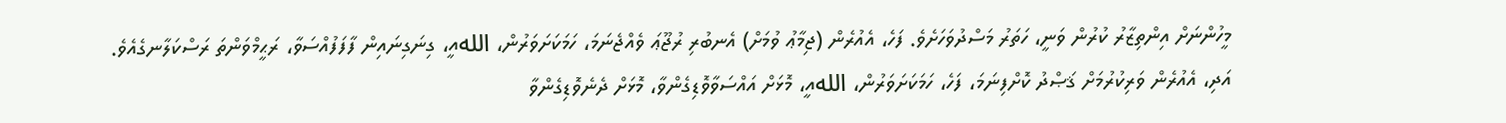މީހުންނަށް އިންތިޒާރު ކުރުން ވަނީ، ހަތަރު މަސްދުވަހަށެވެ. ފަހެ، އެއުރެން (ޖިމާޢު ވުމަށް) އެނބުރި ރުޖޫޢަ ވެއްޖެނަމަ، ހަމަކަށަވަރުން، اللهއީ، ގިނަގިނައިން ފާފަފުއްސަވާ، ރަޙީމްވަންތަ ރަސްކަލާނގެއެވެ.
އަދި، އެއުރެން ވަރިކުރުމަށް ޤަޞްދު ކޮށްފިނަމަ، ފަހެ، ހަމަކަށަވަރުން، اللهއީ، މޮޅަށް އައްސަވާވޮޑިގެންވާ، މޮޅަށް ދެނެވޮޑިގެންވާ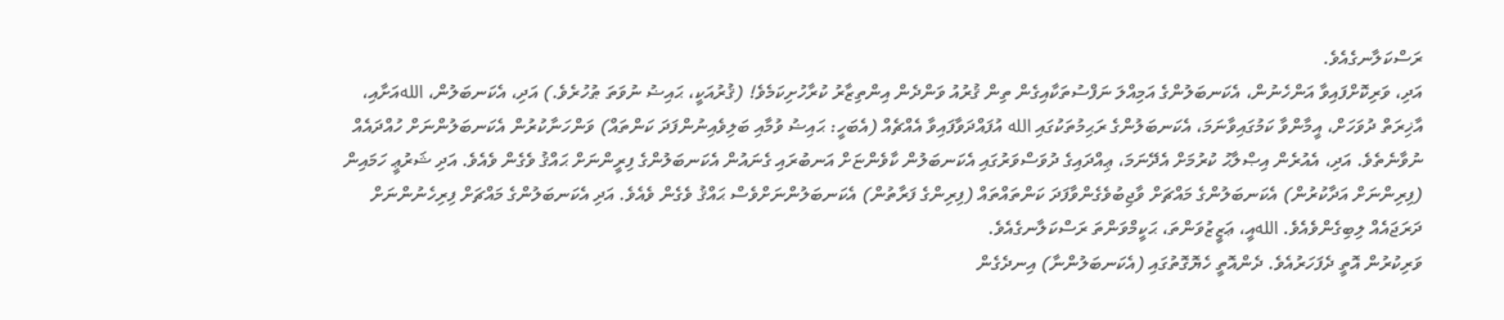ރަސްކަލާނގެއެވެ.
އަދި، ވަރިކޮށްފައިވާ އަންހެނުން، އެކަނބަލުންގެ އަމިއްލަ ނަފްސުތަކާއިގެން ތިން ޤުރުއު ވަންދެން އިންތިޒާރު ކުރާހުށިކަމެވެ! (ޤުރުއަކީ، ޙައިޟު ނުވަތަ ޠުހުރެވެ.) އަދި، އެކަނބަލުން، اللهއަށާއި، އާޚިރަތް ދުވަހަށް، އީމާންވާ ކަމުގައިވާނަމަ، އެކަނބަލުންގެ ރަޙިމުތަކުގައި الله އުފައްދަވާފައިވާ އެއްޗެއް (އެބަހީ: ޙައިޟު ވުމާއި ބަލިވެއިނުންފަދަ ކަންތައް) ވަންހަނާކުރުން އެކަނބަލުންނަށް ހުއްދައެއް ނުވާނެތެވެ. އަދި، އެއުރެން އިޞްލާޙު ކުރުމަށް އެދޭނަމަ، ޢިއްދައިގެ ދުވަސްވަރުގައި އެކަނބަލުން ކާވެންޏަށް އަނބުރައި ގެނައުން އެކަނބަލުންގެ ފިރީންނަށް ޙައްޤު ވެގެން ވެއެވެ. އަދި ޝަރުޢީ ހަމައިން (ފިރިންނަށް އަދާކުރުން) އެކަނބަލުންގެ މައްޗަށް ވާޖިބުވެގެންވާފަދަ ކަންތައްތައް (ފިރިންގެ ފަރާތުން) އެކަނބަލުންނަށްވެސް ޙައްޤު ވެގެން ވެއެވެ. އަދި އެކަނބަލުންގެ މައްޗަށް ފިރިހެނުންނަށް ދަރަޖައެއް ލިބިގެންވެއެވެ. اللهއީ، ޢަޒީޒުވަންތަ، ޙަކީމްވަންތަ ރަސްކަލާނގެއެވެ.
ވަރިކުރުން އޮތީ ދެފަހަރުއެވެ. ދެންއޮތީ ހެޔޮގޮތުގައި (އެކަނބަލުންނާ) އިނދެގެން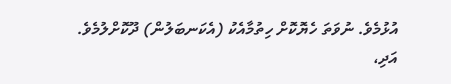އުޅުމެވެ. ނުވަތަ ހެޔޮކޮށް ހިތުމާއެކު (އެކަނބަލުން) ދޫކޮށްލުމެވެ. އަދި،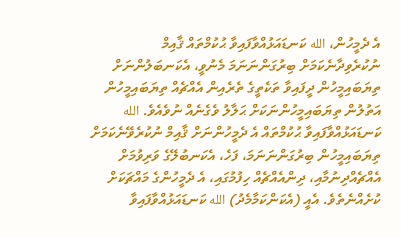އެ ދެމީހުން، الله ކަނޑައަޅުއްވާފައިވާ ޙުކުމްތައް ޤާއިމް ނުކުރެވިދާނެކަމަށް ބިރުގަންނަނަމަ މެނުވީ، އެކަނބަލުންނަށް ތިޔަބައިމީހުން ދީފައިވާ ތަކެތީގެ ތެރެއިން އެއްޗެއް ތިޔަބައިމީހުން އަތުލުން ތިޔަބައިމީހުންނަކަށް ޙަލާލު ވެގެނެއް ނުވެއެވެ. الله ކަނޑައަޅުއްވާފައިވާ ޙުކުމްތައް އެ ދެމީހުންނަށް ޤާއިމް ނުކުރެވޭނެކަމަށް ތިޔަބައިމީހުން ބިރުގަންނަނަމަ، ފަހެ، އެކަނބުލޭގެ ވަރިވުމަށް އެއްޗެއްދިނުމާއި، ދިންއެއްޗެއް ހިފުމުގައި، އެ ދެމީހުންގެ މައްޗަކަށް ކުށެއްނެތެވެ. އެއީ (އެކަންކަމާމެދު) الله ކަނޑައަޅުއްވާފައިވާ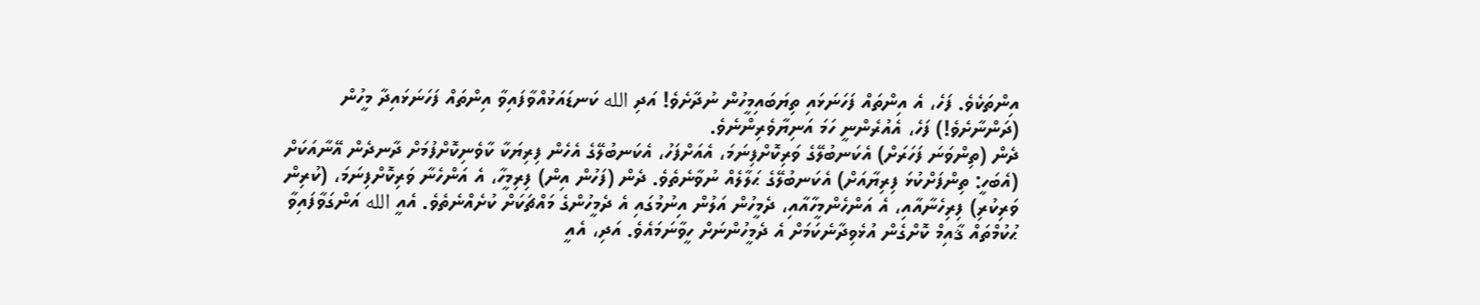އިންތަކެވެ. ފަހެ، އެ އިންތައް ފަހަނަޅައި ތިޔަބައިމީހުން ނުދާށެވެ! އަދި الله ކަނޑައަޅުއްވާފައިވާ އިންތައް ފަހަނަޅައިދާ މީހުން (ދަންނާށެވެ!) ފަހެ، އެއުރެންނީ ހަމަ އަނިޔާވެރިންނެވެ.
ދެން (ތިންވަނަ ފަހަރަށް) އެކަނބުލޭގެ ވަރިކޮށްފިނަމަ، އެއަށްފަހު، އެކަނބުލޭގެ އެހެން ފިރިޔަކާ ކާވެނިކޮށްފުމަށް ދާނދެން އޭނާއަކަށް (އެބަހީ: ތިންފަށްކުޅަ ފިރިޔާއަށް) އެކަނބުލޭގެ ޙަލާލެއް ނުވާނެތެވެ. ދެން (ފަހުން އިން) ފިރިމީހާ، އެ އަންހެނާ ވަރިކޮށްފިނަމަ، (ކުރިން ވަރިކުރި) ފިރިހެނާއާއި، އެ އަންހެންމީހާއާއި، ދެމީހުން އަލުން އިނުމުގައި އެ ދެމީހުންގެ މައްޗަކަށް ކުށެއްނެތެވެ. އެއީ الله އަންގަވާފައިވާ ޙުކުމްތައް ޤާއިމް ކޮށްގެން އުޅެވިދާނެކަމަށް އެ ދެމީހުންނަށް ހީވާނަމައެވެ. އަދި، އެއީ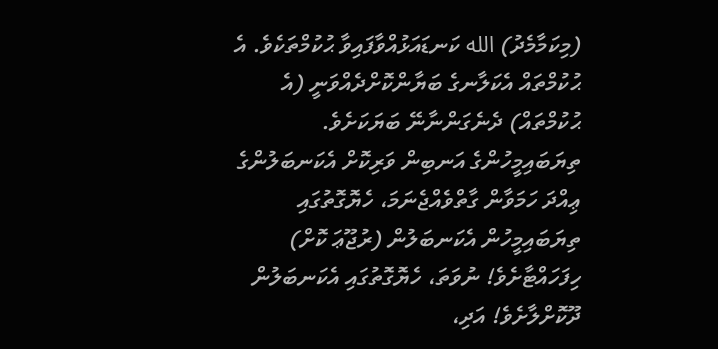(މިކަމާމެދު) الله ކަނޑައަޅުއްވާފައިވާ ޙުކުމްތަކެވެ. އެ ޙުކުމްތައް އެކަލާނގެ ބަޔާންކޮށްދެއްވަނީ (އެ ޙުކުމްތައް) ދެނެގަންނާނޭ ބަޔަކަށެވެ.
ތިޔަބައިމީހުންގެ އަނބިން ވަރިކޮށް އެކަނބަލުންގެ ޢިއްދަ ހަމަވާން ގާތްވެއްޖެނަމަ، ހެޔޮގޮތުގައި ތިޔަބައިމީހުން އެކަނބަލުން (ރުޖޫޢަ ކޮށް) ހިފަހައްޓާށެވެ! ނުވަތަ، ހެޔޮގޮތުގައި އެކަނބަލުން ދޫކޮށްލާށެވެ! އަދި،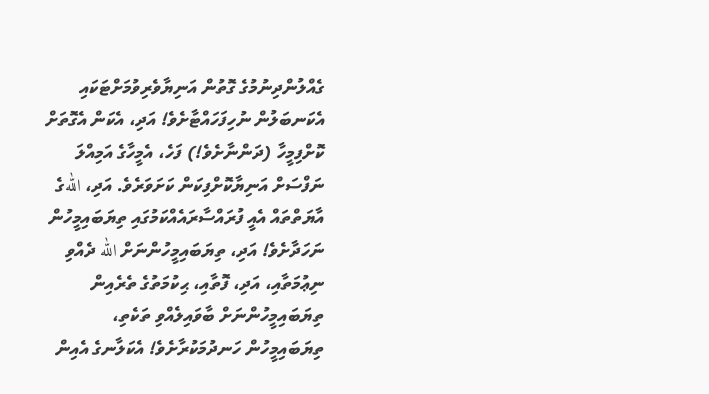ގެއްލުންދިނުމުގެ ގޮތުން އަނިޔާވެރިވުމަށްޓަކައި އެކަނބަލުން ނުހިފަހައްޓާށެވެ! އަދި، އެކަން އެގޮތަށް ކޮށްފިމީހާ (ދަންނާށެވެ!) ފަހެ، އެމީހާގެ އަމިއްލަ ނަފްސަށް އަނިޔާކޮށްފިކަން ކަށަވަރެވެ. އަދި، اللهގެ އާޔަތްތައް އެއީ ފުރައްސާރައެއްކަމުގައި ތިޔަބައިމީހުން ނަހަދާށެވެ! އަދި، ތިޔަބައިމީހުންނަށް الله ދެއްވި ނިޢުމަތާއި، އަދި، ފޮތާއި، ޙިކުމަތުގެ ތެރެއިން ތިޔަބައިމީހުންނަށް ބާވައިލެއްވި ތަކެތި، ތިޔަބައިމީހުން ހަނދުމަކުރާށެވެ! އެކަލާނގެ އެއިން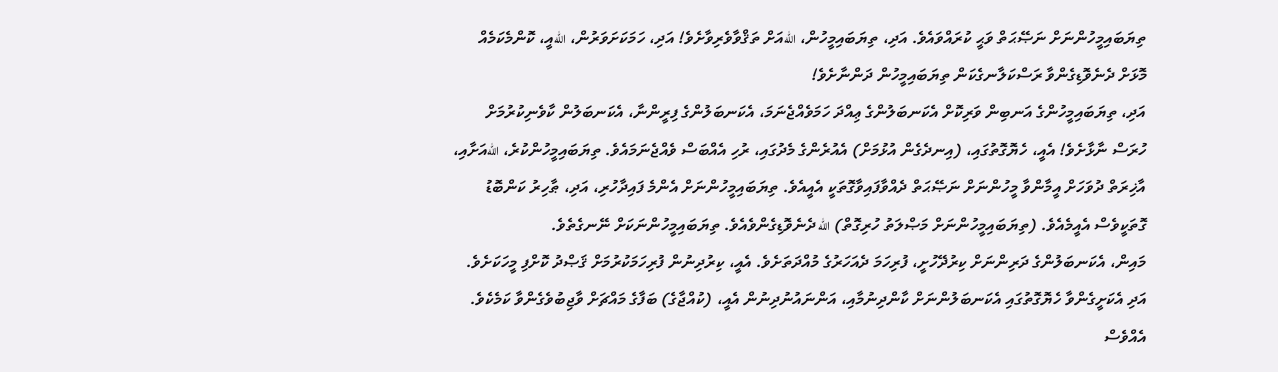ތިޔަބައިމީހުންނަށް ނަޞޭޙަތް ވަޙީ ކުރައްވައެވެ. އަދި، ތިޔަބައިމީހުން، اللهއަށް ތަޤްވާވެރިވާށެވެ! އަދި، ހަމަކަށަވަރުން، اللهއީ، ކޮންމެކަމެއް މޮޅަށް ދެނެވޮޑިގެންވާ ރަސްކަލާނގެކަން ތިޔަބައިމީހުން ދަންނާށެވެ!
އަދި، ތިޔަބައިމީހުންގެ އަނބިން ވަރިކޮށް އެކަނބަލުންގެ ޢިއްދަ ހަމަވެއްޖެނަމަ، އެކަނބަލުންގެ ފިރީންނާ، އެކަނބަލުން ކާވެނިކުރުމަށް ހުރަސް ނާޅާށެވެ! އެއީ، ހެޔޮގޮތުގައި، (އިނދެގެން އުޅުމަށް) އެއުރެންގެ މެދުގައި، ރުހި އެއްބަސް ވެއްޖެނަމައެވެ. ތިޔަބައިމީހުންކުރެ، اللهއަށާއި، އާޚިރަތް ދުވަހަށް އީމާންވާ މީހުންނަށް ނަޞޭޙަތް ދެއްވާފައިވާގޮތަކީ އެއީއެވެ. ތިޔަބައިމީހުންނަށް އެންމެ ފައިދާހުރި، އަދި، ޠާހިރު ކަންބޮޑު ގޮތަކީވެސް އެއީމެއެވެ. (ތިޔަބައިމީހުންނަށް މަޞްލަތު ހުރިގޮތް) الله ދެނެވޮޑިގެންވެއެވެ. ތިޔަބައިމީހުންނަކަށް ނޭނގެތެވެ.
މައިން، އެކަނބަލުންގެ ދަރިންނަށް ކިރުދޭހުށީ، ފުރިހަމަ ދެއަހަރުގެ މުއްދަތަށެވެ. އެއީ، ކިރުދިނުން ފުރިހަމަކުރުމަށް ޤަޞްދު ކޮށްފި މީހަކަށެވެ. އަދި އެކަށީގެންވާ ހެޔޮގޮތުގައި އެކަނބަލުންނަށް ކާންދިނުމާއި، އަންނައުނުދިނުން އެއީ، (ކުއްޖާގެ) ބަފާގެ މައްޗަށް ވާޖިބުވެގެންވާ ކަމެކެވެ. އެއްވެސް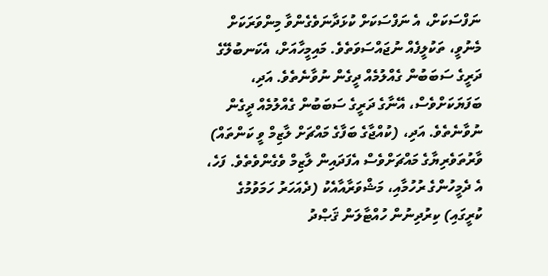ނަފްސަކަށް، އެ ނަފްސަކަށް ކުޅަދާނަވެގެންވާ މިންވަރަކަށް މެނުވީ، ތަކުލީފެއް ނުޖައްސަވަތެވެ. މައިމީހާއަށް، އެކަނބުލޭގެ ދަރީގެ ސަބަބުން ގެއްލުމެއް ދީގެން ނުވާނެތެވެ. އަދި، ބަފަޔަކަށްވެސް، އޭނާގެ ދަރީގެ ސަބަބުން ގެއްލުމެއް ދީގެން ނުވާނެތެވެ. އަދި، (ކުއްޖާގެ ބަފާގެ މައްޗަށް ލާޒިމް ވީ ކަންތައް) ވާރުތަވެރިޔާގެ މައްޗަށްވެސް އެފަދައިން ލާޒިމް ވެގެންވެތެވެ. ފަހެ، އެ ދެމީހުންގެ ރުހުމާއި، މަޝްވަރާއާއެކު (ދެއަހަރު ހަމަވުމުގެ ކުރީގައި) ކިރުދިނުން ހުއްޓާލަން ޤަޞްދު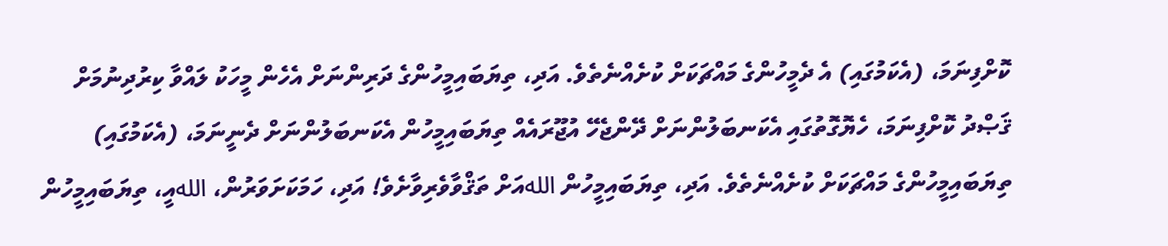ކޮށްފިނަމަ، (އެކަމުގައި) އެ ދެމީހުންގެ މައްޗަކަށް ކުށެއްނެތެވެ. އަދި، ތިޔަބައިމީހުންގެ ދަރިންނަށް އެހެން މީހަކު ލައްވާ ކިރުދިނުމަށް ޤަޞްދު ކޮށްފިނަމަ، ހެޔޮގޮތުގައި އެކަނބަލުންނަށް ދޭންޖެހޭ އުޖޫރައެއް ތިޔަބައިމީހުން އެކަނބަލުންނަށް ދެނީނަމަ، (އެކަމުގައި) ތިޔަބައިމީހުންގެ މައްޗަކަށް ކުށެއްނެތެވެ. އަދި، ތިޔަބައިމީހުން اللهއަށް ތަޤްވާވެރިވާށެވެ! އަދި، ހަމަކަށަވަރުން، اللهއީ، ތިޔަބައިމީހުން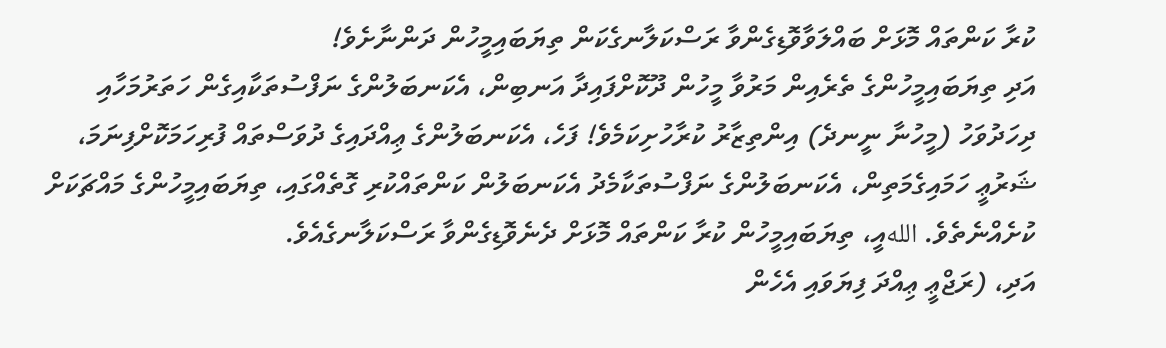ކުރާ ކަންތައް މޮޅަށް ބައްލަވާވޮޑިގެންވާ ރަސްކަލާނގެކަން ތިޔަބައިމީހުން ދަންނާށެވެ!
އަދި ތިޔަބައިމީހުންގެ ތެރެއިން މަރުވާ މީހުން ދޫކޮށްފައިދާ އަނބިން، އެކަނބަލުންގެ ނަފްސުތަކާއިގެން ހަތަރުމަހާއި ދިހަދުވަހު (މީހުނާ ނީނދެ) އިންތިޒާރު ކުރާހުށިކަމެވެ! ފަހެ، އެކަނބަލުންގެ ޢިއްދައިގެ ދުވަސްތައް ފުރިހަމަކޮށްފިނަމަ، ޝަރުޢީ ހަމައިގެމަތިން، އެކަނބަލުންގެ ނަފްސުތަކާމެދު އެކަނބަލުން ކަންތައްކުރި ގޮތެއްގައި، ތިޔަބައިމީހުންގެ މައްޗަކަށް ކުށެއްނެތެވެ. اللهއީ، ތިޔަބައިމީހުން ކުރާ ކަންތައް މޮޅަށް ދެނެވޮޑިގެންވާ ރަސްކަލާނގެއެވެ.
އަދި، (ރަޖްޢީ ޢިއްދަ ފިޔަވައި އެހެން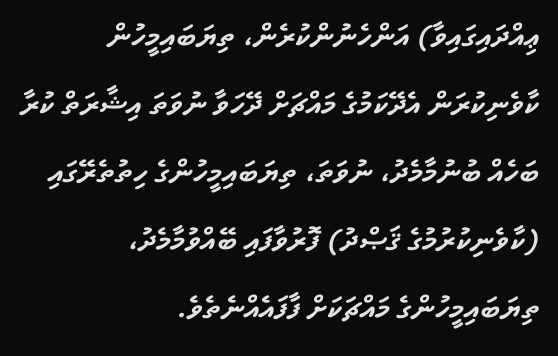ޢިއްދައިގައިވާ) އަންހެނުންކުރެން، ތިޔަބައިމީހުން ކާވެނިކުރަން އެދޭކަމުގެ މައްޗަށް ދޭހަވާ ނުވަތަ އިޝާރަތް ކުރާ ބަހެއް ބުނުމާމެދު، ނުވަތަ، ތިޔަބައިމީހުންގެ ހިތުތެރޭގައި (ކާވެނިކުރުމުގެ ޤަޞްދު) ފޮރުވާފައި ބޭއްވުމާމެދު، ތިޔަބައިމީހުންގެ މައްޗަކަށް ފާފައެއްނެތެވެ.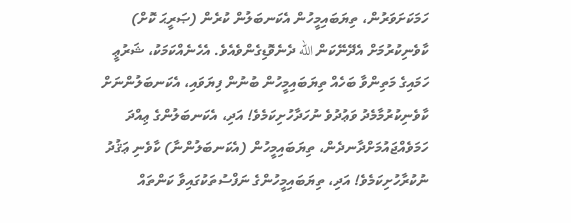ހަމަކަށަވަރުން، ތިޔަބައިމީހުން އެކަނބަލުން ކުރެން (ޞަރީޙަ ކޮށް) ކާވެނިކުރުމަށް އެދޭނޭކަން الله ދެނެވޮޑިގެންވެއެވެ. އެހެނެއްކަމަކު، ޝަރުޢީ ހަމައިގެ މަތިންވާ ބަހެއް ތިޔަބައިމީހުން ބުނުން ފިޔަވައި، އެކަނބަލުންނަށް ކާވެނިކުރުމާމެދު ވަޢުދުވެ ނުހަދާހުށިކަމެވެ! އަދި، އެކަނބަލުންގެ ޢިއްދަ ހަމަވެއްޖައުމަށްދާނދެން، ތިޔަބައިމީހުން (އެކަނބަލުންނާ) ކާވެނި ޢަޤުދު ނުކުރާހުށިކަމެވެ! އަދި، ތިޔަބައިމީހުންގެ ނަފްސުތަކުގައިވާ ކަންތައް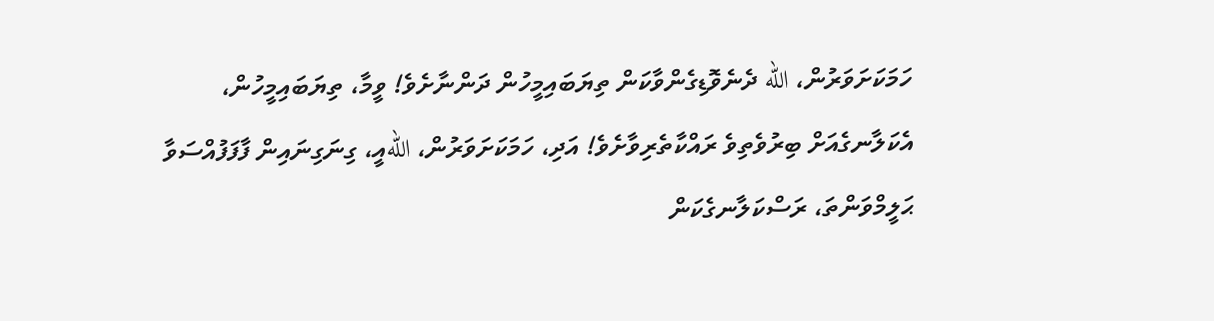ހަމަކަށަވަރުން، الله ދެނެވޮޑިގެންވާކަން ތިޔަބައިމީހުން ދަންނާށެވެ! ވީމާ، ތިޔަބައިމީހުން، އެކަލާނގެއަށް ބިރުވެތިވެ ރައްކާތެރިވާށެވެ! އަދި، ހަމަކަށަވަރުން، اللهއީ، ގިނަގިނައިން ފާފަފުއްސަވާ ޙަލީމްވަންތަ، ރަސްކަލާނގެކަން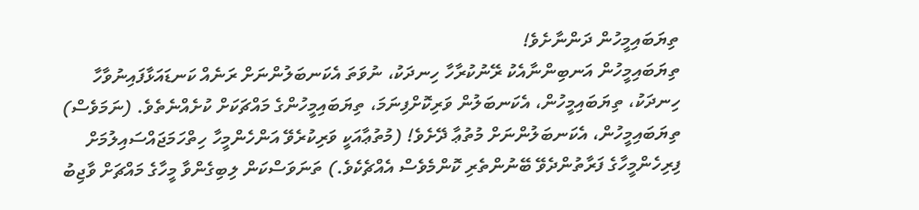ތިޔަބައިމީހުން ދަންނާށެވެ!
ތިޔަބައިމީހުން އަނބިންނާއެކު ރޭނުކުރާހާ ހިނދަކު، ނުވަތަ އެކަނބަލުންނަށް ރަނެއް ކަނޑައަޅާފައިނުވާހާ ހިނދަކު، ތިޔަބައިމީހުން، އެކަނބަލުން ވަރިކޮށްފިނަމަ، ތިޔަބައިމީހުންގެ މައްޗަކަށް ކުށެއްނެތެވެ. (ނަމަވެސް) ތިޔަބައިމީހުން، އެކަނބަލުންނަށް މުތުޢާ ދޭށެވެ! (މުތުޢާއަކީ ވަރިކުރެވޭ އަންހެންމީހާ ހިތްހަމަޖައްސައިލުމަށް ފިރިހެންމީހާގެ ފަރާތުންދެވޭ ބޭނުންތެރި ކޮންމެވެސް އެއްޗެކެވެ.) ތަނަވަސްކަން ލިބިގެންވާ މީހާގެ މައްޗަށް ވާޖިބު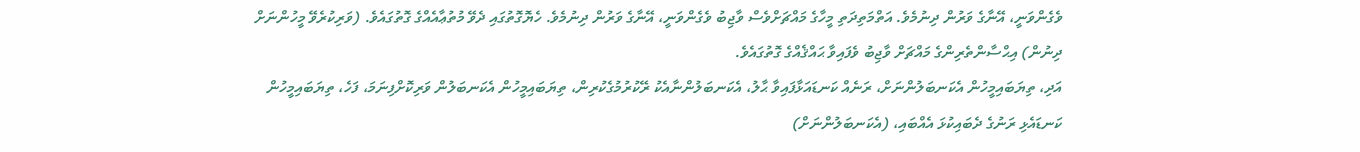ވެގެންވަނީ، އޭނާގެ ވަރުން ދިނުމެވެ. އަތްމަތިދަތި މީހާގެ މައްޗަށްވެސް ވާޖިބު ވެގެންވަނީ، އޭނާގެ ވަރުން ދިނުމެވެ. ހެޔޮގޮތުގައި ދެވޭ މުތުޢާއެއްގެ ގޮތުގައެވެ. (ވަރިކުރެވޭ މީހުންނަށް ދިނުން) އިޙްސާންތެރިންގެ މައްޗަށް ވާޖިބު ވެފައިވާ ޙައްޤެއްގެ ގޮތުގައެވެ.
އަދި، ތިޔަބައިމީހުން އެކަނބަލުންނަށް، ރަނެއް ކަނޑައަޅާފައިވާ ޙާލު، އެކަނބަލުންނާއެކު ރޭކުރުމުގެކުރިން، ތިޔަބައިމީހުން އެކަނބަލުން ވަރިކޮށްފިނަމަ، ފަހެ، ތިޔަބައިމީހުން ކަނޑައެޅި ރަނުގެ ދެބައިކުޅަ އެއްބައި، (އެކަނބަލުންނަށް)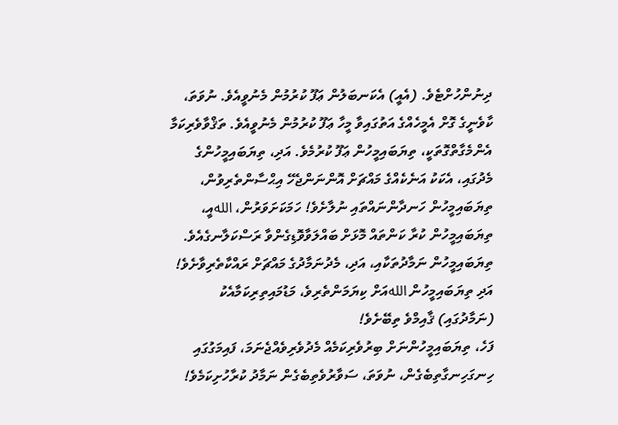ދިނުންހުށްޓެވެ. (އެއީ) އެކަނބަލުން ޢަފޫ ކުރުމުން މެނުވީއެވެ. ނުވަތަ، ކާވެނީގެ ގޮށް އެމީހެއްގެ އަތުގައިވާ މީހާ ޢަފޫ ކުރުމުން މެނުވީއެވެ. ތަޤްވާވެރިކަމާ އެންމެގާތްގޮތަކީ، ތިޔަބައިމީހުން ޢަފޫ ކުރުމެވެ. އަދި، ތިޔަބައިމީހުންގެ މެދުގައި، އެކަކު އަނެކެއްގެ މައްޗަށް އޮންނަންޖެހޭ އިޙްސާންތެރިވުން، ތިޔަބައިމީހުން ހަނދާންނައްތައި ނުލާށެވެ! ހަމަކަށަވަރުން، اللهއީ، ތިޔަބައިމީހުން ކުރާ ކަންތައް މޮޅަށް ބައްލަވާވޮޑިގެންވާ ރަސްކަލާނގެއެވެ.
ތިޔަބައިމީހުން ނަމާދުތަކާއި، އަދި، މެދުނަމާދުގެ މައްޗަށް ރައްކާތެރިވާށެވެ! އަދި ތިޔަބައިމީހުން اللهއަށް ކިޔަމަންތެރިވެ، މަޑުމައިތިރިކަމާއެކު (ނަމާދުގައި) ޤާއިމްވެ ތިބޭށެވެ!
ފަހެ، ތިޔަބައިމީހުންނަށް ބިރުވެރިކަމެއް މެދުވެރިވެއްޖެނަމަ، ފައިމަގުގައި ހިނގަހިނގާތިބެގެން، ނުވަތަ، ސަވާރުވެތިބެގެން ނަމާދު ކުރާހުށިކަމެވެ!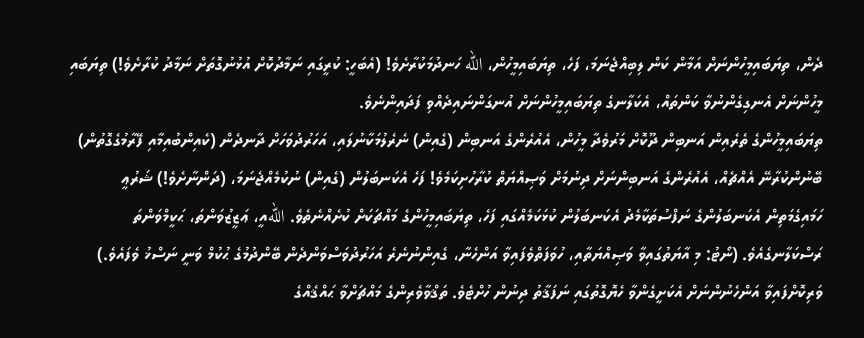ދެން، ތިޔަބައިމީހުންނަށް އަމާން ކަން ލިބިއްޖެނަމަ، ފަހެ، ތިޔަބައިމީހުން، الله ހަނދުމަކުރާށެވެ! (އެބަހީ: ކުރީގައި ނަމާދުކޮށް އުޅުނުގޮތަށް ނަމާދު ކުރާށެވެ!) ތިޔަބައި މީހުންނަށް އެނގިގެންނުވާ ކަންތައް، އެކަލާނގެ ތިޔަބައިމީހުންނަށް އުނގަންނައިދެއްވި ފަދައިންނެވެ.
ތިޔަބައިމީހުންގެ ތެރެއިން އަނބިން ދޫކޮށް މަރުވެދާ މީހުން، އެއުރެންގެ އަނބިން (ގެއިން) ނެރެލުމަކާނުލައި، އަހަރުދުވަހަށް ދާނދެން (ކެއިންބުއިމާއި ފޭރާމުގެގޮތުން) ބޭނުންކުރާނޭ އެއްޗެއް، އެއުރެންގެ އަނބިންނަށް ދިނުމަށް ވަޞިއްޔަތް ކުރާހުށިކަމެވެ! ފަހެ އެކަނބަލުން (ގެއިން) ނުކުމެއްޖެނަމަ، (ދަންނާށެވެ!) ޝަރުޢީ ހަމައިގެމަތިން އެކަނބަލުންގެ ނަފްސުތަކާމެދު އެކަނބަލުން ކުޅަކަމެއްގައި ފަހެ، ތިޔަބައިމީހުންގެ މައްޗަކަށް ކުށެއްނެތެވެ. اللهއީ، ޢަޒީޒުވަންތަ، ޙަކީމްވަންތަ ރަސްކަލާނގެއެވެ. (ނޯޓު: މި އާޔަތުގައިވާ ވަޞިއްޔަތާއި، ހުވަފަތްވެފައިވާ އަންހެނާ، ގެއިންނުނެރެ އަހަރުދުވަސްވަންދެން ބޭންދުމުގެ ޙުކުމް ވަނީ ނަސްޚު ވެފައެވެ.)
ވަރިކޮށްފައިވާ އަންހެނުންނަށް އެކަށީގެންވާ ހެޔޮގޮތުގައި ނަފަޤާތު ދިނުން ހުށްޓެވެ. ތަޤްވާވެރިންގެ މައްޗަށްވާ ޙައްޤެއްގެ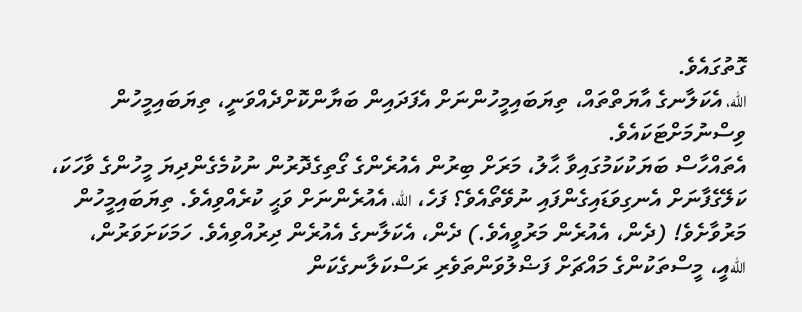ގޮތުގައެވެ.
الله، އެކަލާނގެ އާޔަތްތައް، ތިޔަބައިމީހުންނަށް އެފަދައިން ބަޔާންކޮށްދެއްވަނީ، ތިޔަބައިމީހުން ވިސްނުމަށްޓަކައެވެ.
އެތައްހާސް ބަޔަކުކަމުގައިވާ ޙާލު، މަރަށް ބިރުން އެއުރެންގެ ގޯތިގެދޮރުން ނުކުމެގެންދިޔަ މީހުންގެ ވާހަކަ، ކަލޭގެފާނަށް އެނގިވަޑައިގެންފައި ނުވޭތޯއެވެ؟ ފަހެ، الله، އެއުރެންނަށް ވަޙީ ކުރެއްވިއެވެ. ތިޔަބައިމީހުން މަރުވާށެވެ! (ދެން، އެއުރެން މަރުވީއެވެ.) ދެން، އެކަލާނގެ އެއުރެން ދިރުއްވިއެވެ. ހަމަކަށަވަރުން، اللهއީ، މީސްތަކުންގެ މައްޗަށް ފަޟްލުވަންތަވެރި ރަސްކަލާނގެކަން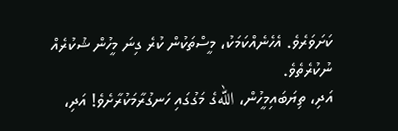ކަށަވަރެވެ. އެހެނެއްކަމަކު، މީސްތަކުން ކުރެ ގިނަ މީހުން ޝުކުރެއް ނުކުރެތެވެ.
އަދި، ތިޔަބައިމީހުން، اللهގެ މަގުގައި ހަނގުރާމަކުރާށެވެ! އަދި،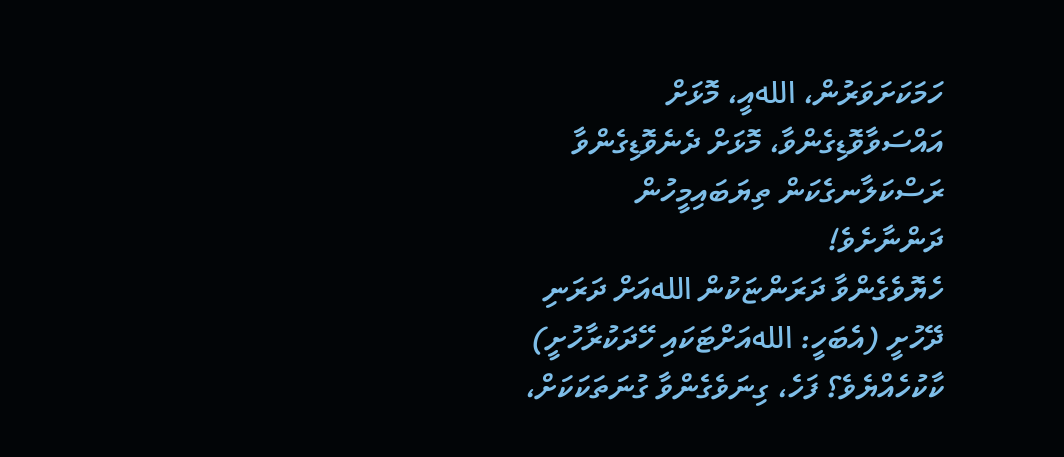ހަމަކަށަވަރުން، اللهއީ، މޮޅަށް އައްސަވާވޮޑިގެންވާ، މޮޅަށް ދެނެވޮޑިގެންވާ ރަސްކަލާނގެކަން ތިޔަބައިމީހުން ދަންނާށެވެ!
ހެޔޮވެގެންވާ ދަރަންޏަކުން اللهއަށް ދަރަނި ދޭހުށީ (އެބަހީ: اللهއަށްޓަކައި ހޭދަކުރާހުށީ) ކާކުހެއްޔެވެ؟ ފަހެ، ގިނަވެގެންވާ ގުނަތަކަކަށް،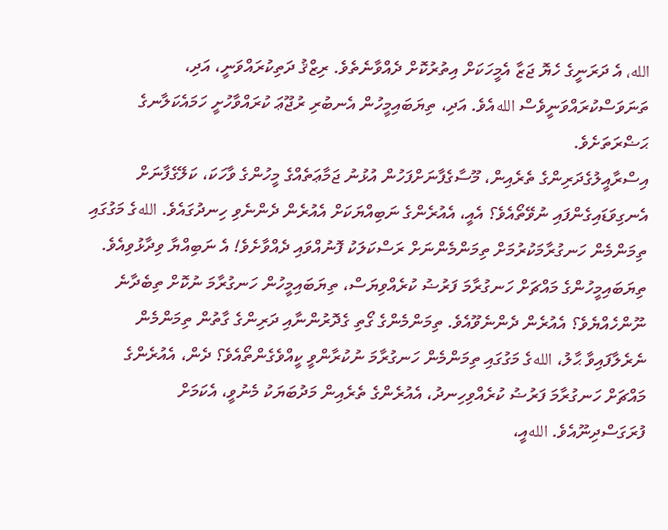الله، އެ ދަރަނީގެ ހެޔޮ ޖަޒާ އެމީހަކަށް އިތުރުކޮށް ދެއްވާނެތެވެ. ރިޒްޤު ދަތިކުރައްވަނީ، އަދި، ތަނަވަސްކުރައްވަނީވެސް اللهއެވެ. އަދި، ތިޔަބައިމީހުން އެނބުރި ރުޖޫޢަ ކުރައްވާހުށީ ހަމައެކަލާނގެ ޙަޟްރަތަށެވެ.
އިސްރާއީލުގެދަރިންގެ ތެރެއިން، މޫސާގެފާނަށްފަހުން އުޅުނު ޖަމާޢަތެއްގެ މީހުންގެ ވާހަކަ، ކަލޭގެފާނަށް އެނގިވަޑައިގެންފައި ނުވޭތޯއެވެ؟ އެއީ، އެއުރެންގެ ނަބިއްޔަކަށް އެއުރެން ދެންނެވި ހިނދުގައެވެ. اللهގެ މަގުގައި ތިމަންމެން ހަނގުރާމަކުރުމަށް ތިމަންމެންނަށް ރަސްކަލަކު ފޮނުއްވައި ދެއްވާށެވެ! އެ ނަބިއްޔާ ވިދާޅުވިއެވެ. ތިޔަބައިމީހުންގެ މައްޗަށް ހަނގުރާމަ ފަރުޟު ކުރެއްވިޔަސް، ތިޔަބައިމީހުން ހަނގުރާމަ ނުކޮށް ތިބެދާނެ ނޫންހެއްޔެވެ؟ އެއުރެން ދެންނެވޫއެވެ. ތިމަންމެންގެ ގޯތި ގެދޮރުންނާއި ދަރިންގެ ގާތުން ތިމަންމެން ނެރެލާފައިވާ ޙާލު، اللهގެ މަގުގައި ތިމަންމެން ހަނގުރާމަ ނުކުރާންވީ ކީއްވެގެންތޯއެވެ؟ ދެން، އެއުރެންގެ މައްޗަށް ހަނގުރާމަ ފަރުޟު ކުރެއްވިހިނދު، އެއުރެންގެ ތެރެއިން މަދުބަޔަކު މެނުވީ، އެކަމަށް ފުރަގަސްދިނޫއެވެ. اللهއީ،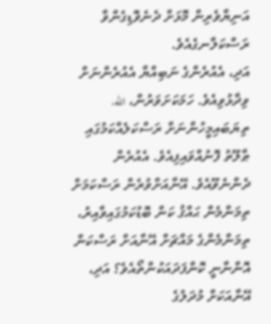އަނިޔާވެރިން މޮޅަށް ދެނެވޮޑިގެންވާ ރަސްކަލާނގެއެވެ.
އަދި، އެއުރެންގެ ނަބިއްޔާ އެއުރެންނަށް ވިދާޅުވިއެވެ. ހަމަކަށަވަރުން، الله، ތިޔަބައިމީހުންނަށް ރަސްކަލެއްކަމުގައި ޠާލޫތު ފޮނުއްވައިފިއެވެ. އެއުރެން ދެންނެވޫއެވެ. އޭނާއަށްވުރެން ރަސްކަމަށް ތިމަންމެން ޙައްޤު ކަން ބޮޑުކަމުގައިވާއިރު، ތިމަންމެންގެ މައްޗަށް އޭނާއަށް ރަސްކަން އޮންނާނީ ކޮންފަދައަކުންތޯއެވެ؟ އަދި، އޭނާއަކަށް މުދަލުގެ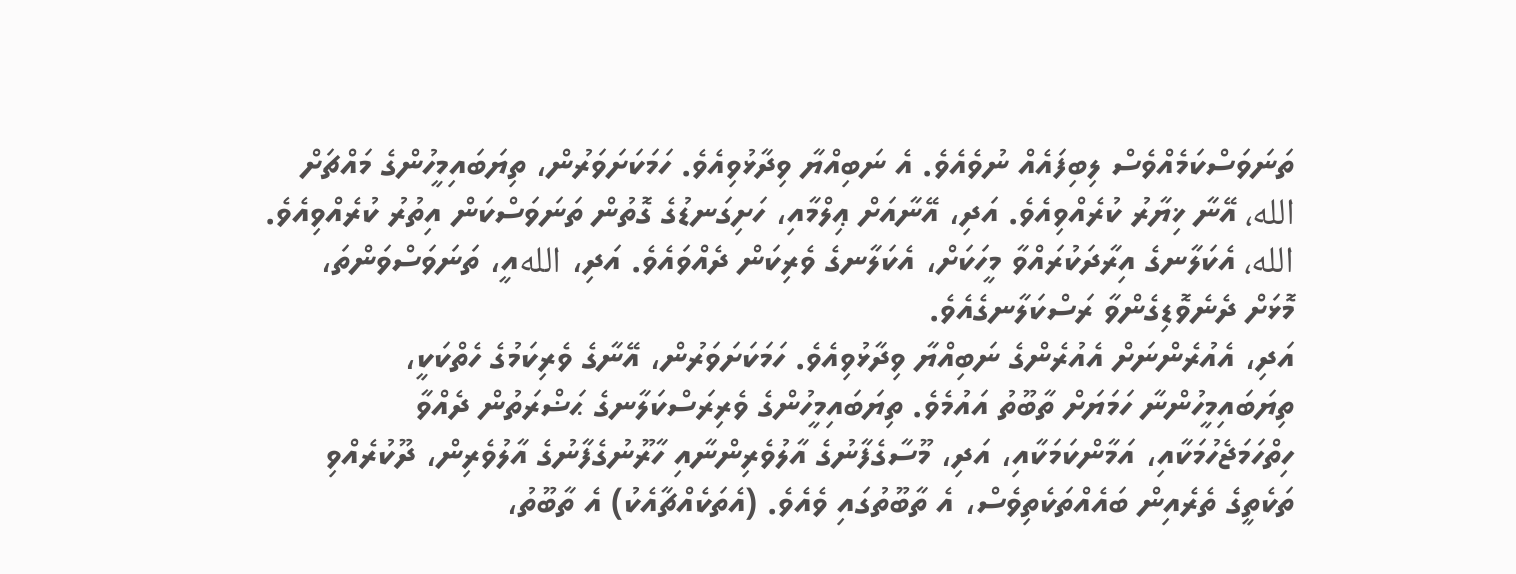ތަނަވަސްކަމެއްވެސް ލިބިފައެއް ނުވެއެވެ. އެ ނަބިއްޔާ ވިދާޅުވިއެވެ. ހަމަކަށަވަރުން، ތިޔަބައިމީހުންގެ މައްޗަށް الله، އޭނާ ޚިޔާރު ކުރެއްވިއެވެ. އަދި، އޭނާއަށް ޢިލްމާއި، ހަށިގަނޑުގެ ގޮތުން ތަނަވަސްކަން އިތުރު ކުރެއްވިއެވެ. الله، އެކަލާނގެ އިރާދަކުރައްވާ މީހަކަށް، އެކަލާނގެ ވެރިކަން ދެއްވައެވެ. އަދި، اللهއީ، ތަނަވަސްވަންތަ، މޮޅަށް ދެނެވޮޑިގެންވާ ރަސްކަލާނގެއެވެ.
އަދި، އެއުރެންނަށް އެއުރެންގެ ނަބިއްޔާ ވިދާޅުވިއެވެ. ހަމަކަށަވަރުން، އޭނާގެ ވެރިކަމުގެ ހެތްކަކީ، ތިޔަބައިމީހުންނާ ހަމަޔަށް ތާބޫތު އައުމެވެ. ތިޔަބައިމީހުންގެ ވެރިރަސްކަލާނގެ ޙަޟްރަތުން ދެއްވާ ހިތްހަމަޖެހުމަކާއި، އަމާންކަމަކާއި، އަދި، މޫސާގެފާނުގެ އާލުވެރިންނާއި ހާރޫނުގެފާނުގެ އާލުވެރިން، ދޫކުރެއްވި ތަކެތީގެ ތެރެއިން ބައެއްތަކެތިވެސް، އެ ތާބޫތުގައި ވެއެވެ. (އެތަކެއްޗާއެކު) އެ ތާބޫތު،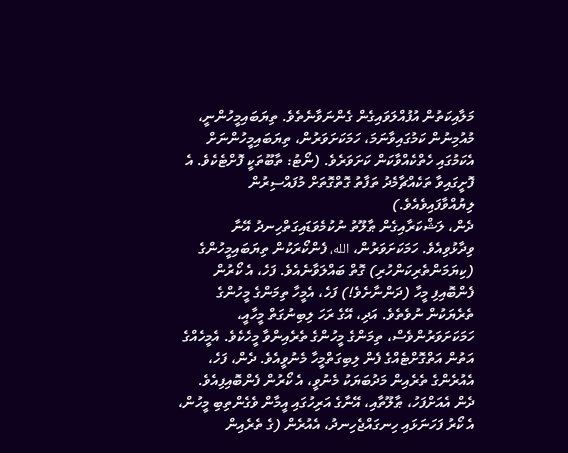މަލާއިކަތުން އުފުއްލަވައިގެން ގެންނަވާނެތެވެ. ތިޔަބައިމީހުންނީ، މުއުމިނުން ކަމުގައިވާނަމަ، ހަމަކަށަވަރުން، ތިޔަބައިމީހުންނަށް އެކަމުގައި ހެތްކެއްވާކަން ކަށަވަރެވެ. (ނޯޓު: ތާބޫތަކީ ފޮށްޓެކެވެ. އެ ފޮށީގައިވާ ތަކެއްޗާމެދު ތަފާތު ގޮތްގޮތަށް މުފައްސިރުން ލިޔުއްވާފައިވެއެވެ.)
ދެން، ލަޝްކަރާއިގެން ޠާލޫތު ނުކުމެވަޑައިގަތްހިނދު އޭނާ ވިދާޅުވިއެވެ. ހަމަކަށަވަރުން، الله، ފެންކޯރަކުން ތިޔަބައިމީހުންގެ (ކިޔަމަންތެރިކަންހުރި) ގޮތް ބައްލަވާނެއެވެ. ފަހެ، އެ ކޯރުން ފެންބޮއިފި މީހާ (ދަންނާށެވެ!) ފަހެ، އެމީހާ ތިމަންގެ މީހުންގެ ތެރެޔަކުން ނުވެތެވެ. އަދި، އޭގެ ރަހަ ލިބިނުގަތް މީހާއީ، ހަމަކަށަވަރުންވެސް، ތިމަންގެ މީހުންގެ ތެރެއިންވާ މީހެކެވެ. އެމީހެއްގެ އަތުން އަތްގޮށްޓެއްގެ ފެން ލިބިގަތްމީހާ މެނުވީއެވެ. ދެން، ފަހެ، އެއުރެންގެ ތެރެއިން މަދުބަޔަކު މެނުވީ، އެ ކޯރުން ފެންބޮއިފިއެވެ. ދެން އެއަށްފަހު، ޠާލޫތާއި، އޭނާގެ އަރިހުގައި އީމާން ވެގެންތިބި މީހުން، އެ ކޯރު ފަހަނަޅައި ހިނގައްޖެހިނދު، އެއުރެން (ގެ ތެރެއިން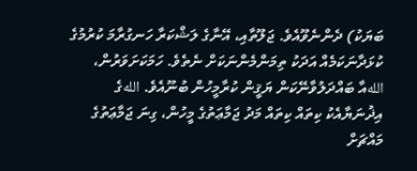ބަޔަކު) ދެންނެވޫއެވެ. ޖަލޫތާއި، އޭނާގެ ލަޝްކަރާ ހަނގުރާމަ ކުރުމުގެ ކުޅަދާނަކަމެއް އަދަކު ތިމަންމެންނަކަށް ނެތެވެ. ހަމަކަށަވަރުން، اللهއާ ބައްދަލުވާނޭކަން ޔަޤީން ކުރާމީހުން ބުނޫއެވެ. اللهގެ އިޛުނަޔާއެކު ކިތައް ކިތައް މަދު ޖަމާޢަތުގެ މީހުން، ގިނަ ޖަމާޢަތުގެ މައްޗަށް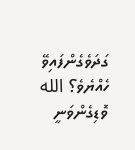ގަދަވެގެންފައިވޭ ހެއްޔެވެ؟ الله ވޮޑިގެންވަނީ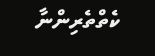ކެތްތެރިންނާ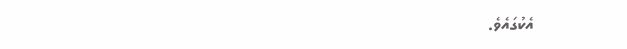އެކުގައެވެ.